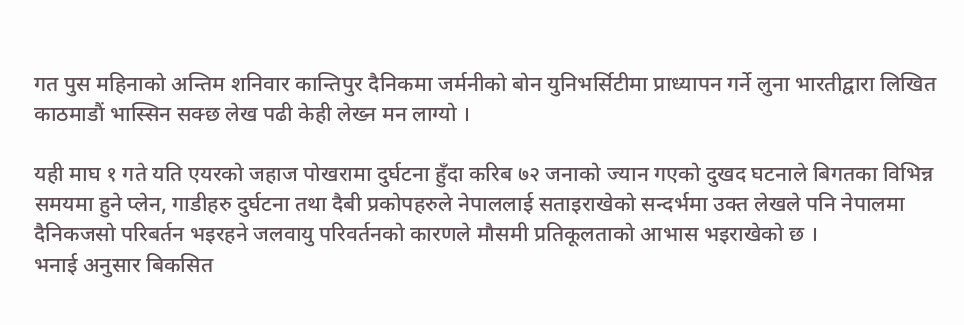गत पुस महिनाको अन्तिम शनिवार कान्तिपुर दैनिकमा जर्मनीको बोन युनिभर्सिटीमा प्राध्यापन गर्ने लुना भारतीद्वारा लिखित काठमाडौं भास्सिन सक्छ लेख पढी केही लेख्न मन लाग्यो ।

यही माघ १ गते यति एयरको जहाज पोखरामा दुर्घटना हुँदा करिब ७२ जनाको ज्यान गएको दुखद घटनाले बिगतका विभिन्न समयमा हुने प्लेन, गाडीहरु दुर्घटना तथा दैबी प्रकोपहरुले नेपाललाई सताइराखेको सन्दर्भमा उक्त लेखले पनि नेपालमा दैनिकजसो परिबर्तन भइरहने जलवायु परिवर्तनको कारणले मौसमी प्रतिकूलताको आभास भइराखेको छ ।
भनाई अनुसार बिकसित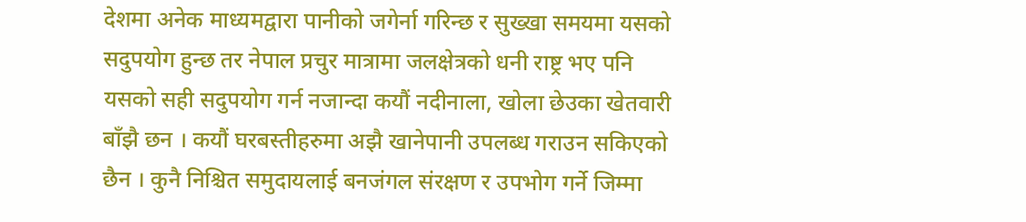देशमा अनेक माध्यमद्वारा पानीको जगेर्ना गरिन्छ र सुख्खा समयमा यसको सदुपयोग हुन्छ तर नेपाल प्रचुर मात्रामा जलक्षेत्रको धनी राष्ट्र भए पनि यसको सही सदुपयोग गर्न नजान्दा कयौं नदीनाला, खोला छेउका खेतवारी बाँझै छन । कयौं घरबस्तीहरुमा अझै खानेपानी उपलब्ध गराउन सकिएको छैन । कुनै निश्चित समुदायलाई बनजंगल संरक्षण र उपभोग गर्ने जिम्मा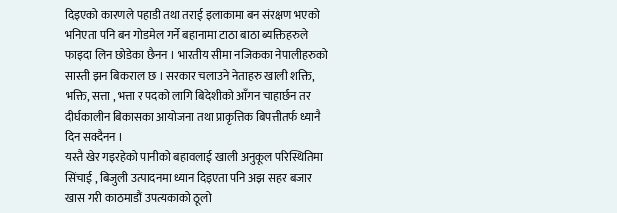दिइएको कारणले पहाडी तथा तराई इलाकामा बन संरक्षण भएको भनिएता पनि बन गोडमेल गर्ने बहानामा टाठा बाठा ब्यक्तिहरुले फाइदा लिन छोडेका छैनन । भारतीय सीमा नजिकका नेपालीहरुको सास्ती झन बिकराल छ । सरकार चलाउने नेताहरु खाली शक्ति, भक्ति, सत्ता , भत्ता र पदको लागि बिदेशीको आँगन चाहार्छन तर दीर्घकालीन बिकासका आयोजना तथा प्राकृत्तिक बिपत्तीतर्फ ध्यानै दिन सक्दैनन ।
यस्तै खेर गइरहेको पानीको बहावलाई खाली अनुकूल परिस्थितिमा सिंचाई , बिजुली उत्पादनमा ध्यान दिइएता पनि अझ सहर बजार खास गरी काठमाडौं उपत्यकाको ठूलो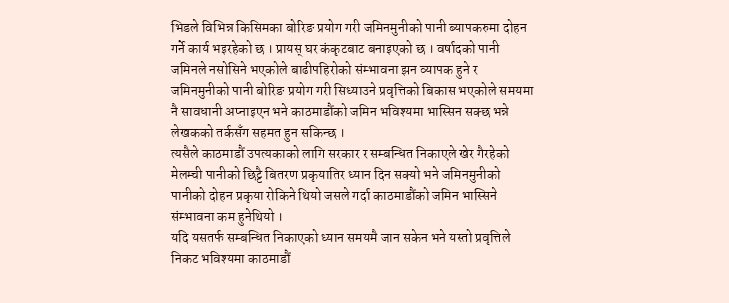भिडले विभिन्न किसिमका बोरिङ प्रयोग गरी जमिनमुनीको पानी ब्यापकरुमा दोहन गर्ने कार्य भइरहेको छ । प्रायस् घर कंकृटबाट बनाइएको छ । वर्षादको पानी जमिनले नसोसिने भएकोले बाढीपहिरोको संम्भावना झन व्यापक हुने र जमिनमुनीको पानी बोरिङ प्रयोग गरी सिध्याउने प्रवृत्तिको बिकास भएकोले समयमा नै सावधानी अप्नाइएन भने काठमाडौंको जमिन भविश्यमा भास्सिन सक्छ भन्ने लेखकको तर्कसँग सहमत हुन सकिन्छ ।
त्यसैले काठमाडौं उपत्यकाको लागि सरकार र सम्बन्धित निकाएले खेर गैरहेको मेलम्ची पानीको छिट्टै बितरण प्रकृयातिर ध्यान दिन सक्यो भने जमिनमुनीको पानीको दोहन प्रकृया रोकिने थियो जसले गर्दा काठमाडौंको जमिन भास्सिने संम्भावना कम हुनेथियो ।
यदि यसतर्फ सम्बन्धित निकाएको ध्यान समयमै जान सकेन भने यस्तो प्रवृत्तिले निकट भविश्यमा काठमाडौं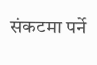संकटमा पर्ने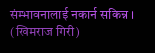संम्भावनालाई नकार्न सकिन्न । (खिमराज गिरी)